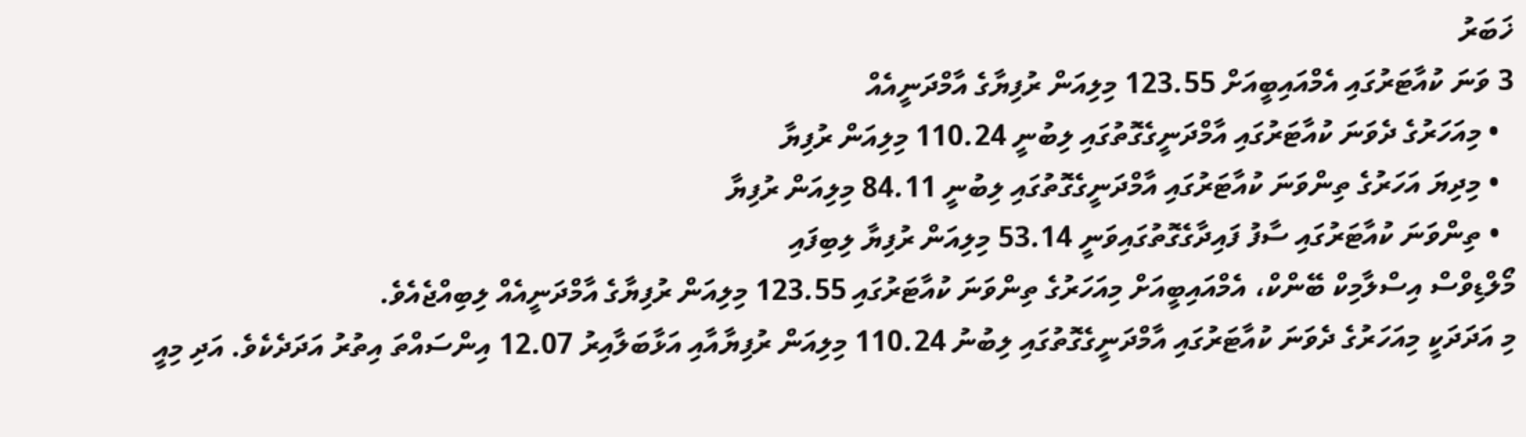ޚަބަރު
3 ވަނަ ކުއާޓަރުގައި އެމްއައިބީއަށް 123.55 މިލިއަން ރުފިޔާގެ އާމްދަނީއެއް
  • މިއަހަރުގެ ދެވަނަ ކުއާޓަރުގައި އާމްދަނީގެގޮތުގައި ލިބުނީ 110.24 މިލިއަން ރުފިޔާ
  • މިދިޔަ އަހަރުގެ ތިންވަނަ ކުއާޓަރުގައި އާމްދަނީގެގޮތުގައި ލިބުނީ 84.11 މިލިއަން ރުފިޔާ
  • ތިންވަނަ ކުއާޓަރުގައި ސާފު ފައިދާގެގޮތުގައިވަނީ 53.14 މިލިއަން ރުފިޔާ ލިބިފައި
މޯލްޑިވްސް އިސްލާމިކް ބޭންކް، އެމްއައިބީއަށް މިއަހަރުގެ ތިންވަނަ ކުއާޓަރުގައި 123.55 މިލިއަން ރުފިޔާގެ އާމްދަނީއެއް ލިބިއްޖެއެވެ.
މި އަދަދަކީ މިއަހަރުގެ ދެވަނަ ކުއާޓަރުގައި އާމްދަނީގެގޮތުގައި ލިބުނު 110.24 މިލިއަން ރުފިޔާއާއި އަޅާބަލާއިރު 12.07 އިންސައްތަ އިތުރު އަދަދެކެވެ. އަދި މިއީ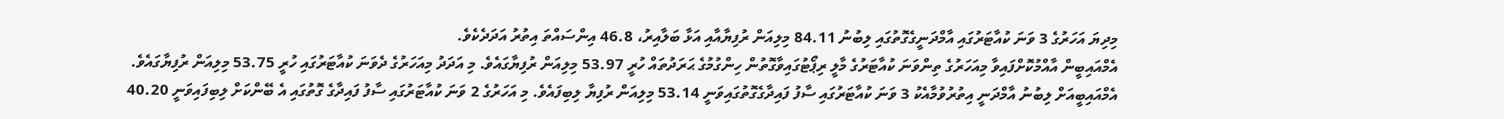މިދިޔަ އަހަރުގެ 3 ވަނަ ކުއާޓަރުގައި އާމްދަނީގެގޮތުގައި ލިބުނު 84.11 މިލިއަން ރުފިޔާއާއި އަޅާ ބަލާއިރު، 46.8 އިންސައްތަ އިތުރު އަދަދެކެވެ.
އެމްއައިބީން އާއްމުކޮށްފައިވާ މިއަހަރުގެ ތިންވަނަ ކުއާޓަރުގެ މާލީ ރިޕޯޓުގައިވާގޮތުން ހިންގުމުގެ ޙަރަދުތައް ހުރީ 53.97 މިލިއަން ރުފިޔާގައެވެ. މި އަދަދު މިއަހަރުގެ ދެވަނަ ކުއާޓަރުގައި ހުރީ 53.75 މިލިއަން ރުފިޔާގައެވެ.
އެމްއައިބީއަށް ލިބުނު އާމްދަނީ އިތުރުވުމާއެކު 3 ވަނަ ކުއާޓަރުގައި ސާފު ފައިދާގެގޮތުގައިވަނީ 53.14 މިލިއަން ރުފިޔާ ލިބިފައެވެ. މި އަހަރުގެ 2 ވަނަ ކުއާޓަރުގައި ސާފު ފައިދާގެ ގޮތުގައި އެ ބޭންކަށް ލިބިފައިވަނީ 40.20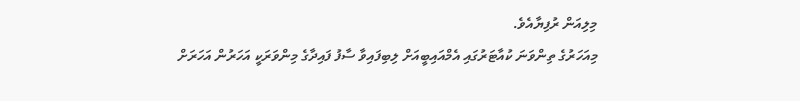މިލިއަން ރުފިޔާއެވެ.
މިއަހަރުގެ ތިންވަނަ ކުއާޓަރުގައި އެމްއައިބީއަށް ލިބިފައިވާ ސާފު ފައިދާގެ މިންވަރަކީ އަހަރުން އަހަރަށް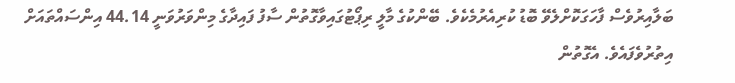ބަލާއިރުވެސް ފާހަގަކޮށްލެވޭ ބޮޑު ކުރިއެރުމެކެވެ. ބޭންކުގެ މާލީ ރިޕޯޓުގައިވާގޮތުން ސާފު ފައިދާގެ މިންވަރުވަނީ 44.14 އިންސައްތައަށް އިތުރުވެފައެވެ. އެގޮތުން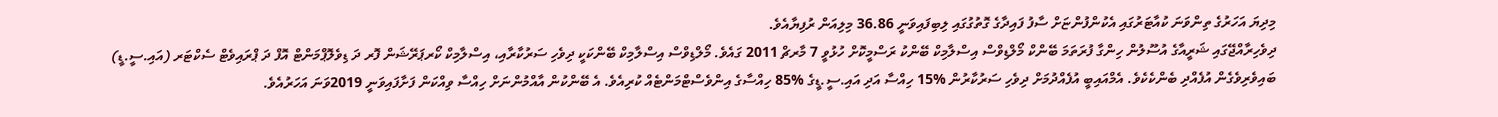މިދިޔަ އަހަރުގެ ތިންވަނަ ކުއާޓަރުގައި އެކުންފުންޏަށް ސާފު ފައިދާގެ ގޮތުގުގައި ލިބިފައިވަނީ 36.86 މިލިއަން ރުފިޔާއެވެ.
ދިވެހިރާއްޖޭގައި ޝަރީއާގެ އުސޫލުން ހިންގާ ފުރަތަމަ ބޭންކް މޯލްޑިވްސް އިސްލާމިކް ބޭންކު ރަސްމީކޮށް ހުޅުވީ 7 މާރޗް 2011 ގައެވެ. މޯލްޑިވްސް އިސްލާމިކް ބޭންކަކީ ދިވެހި ސަރުކާރާއި، އިސްލާމިކް ކޯރޕަރޭޝަން ފޮރ ދަ ޑިވެލޮޕްމަންޓް އޮފް ދަ ޕްރައިވެޓް ސެކްޓަރ (އައި.ސީ.ޑީ) ބައިވެރިވެގެން އުފެއްދި ބެންކެކެވެ. އެމްއައިބީ އުފެއްދުމަށް ދިވެހި ސަރުކާރުން %15 ހިއްސާ އަދި އައި.ސީ.ޑީގެ %85 ހިއްސާގެ އިންވެސްޓްމަންޓެއް ކުރިއެވެ. އެ ބޭންކުން އާއްމުންނަށް ހިއްސާ ވިއްކަން ފަށާފައިވަނީ 2019ވަނަ އަހަރުއެވެ.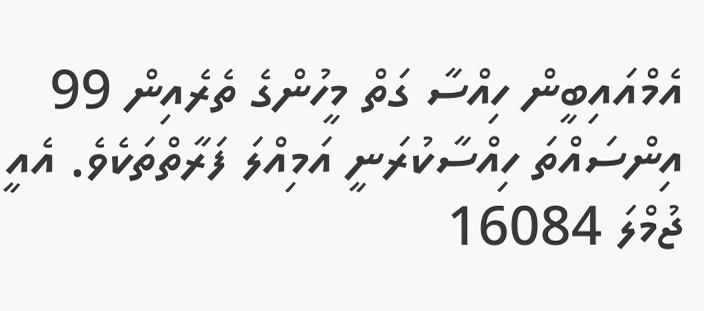އެމްއައިބީން ހިއްސާ ގަތް މީހުންގެ ތެރެއިން 99 އިންސައްތަ ހިއްސާކުރަނީ އަމިއްލަ ފަރާތްތަކެވެ. އެއީ ޖުމްލަ 16084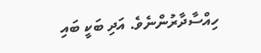ހިއްސާދާރުންނެވެ. އަދި ބަކީ ބައި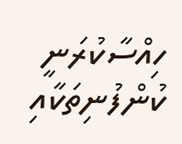ހިއްސާކުރަނީ ކުންފުނިތަކާއި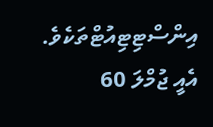އިންސްޓިޓިއުޓްތަކެވެ. އެއީ ޖުމްލަ 60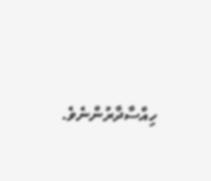ހިއްސާދާރުންނެވެ.